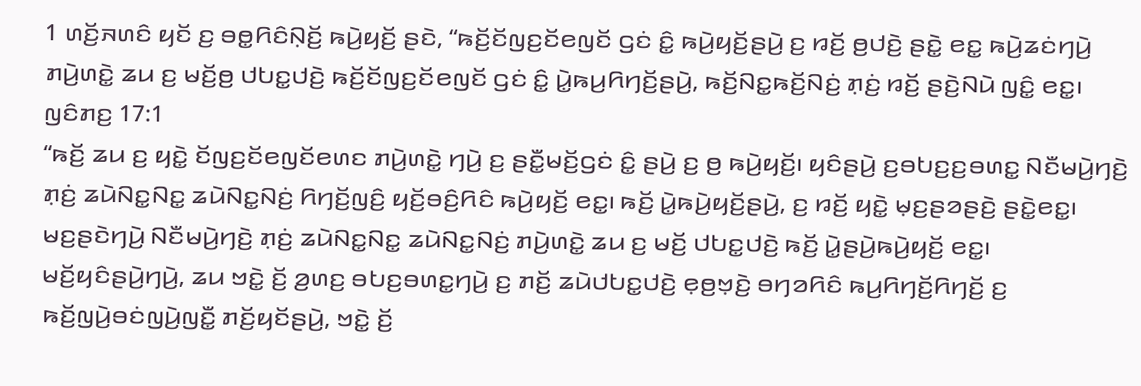1 ꤛꤢꤩ꤬ꤏꤛꤢꤨ ꤟꤢꤩ ꤢ꤬ ꤋꤥ꤭ꤖꤢꤨꤡ꤫ꤢꤩ꤬ ꤒꤣꤧ꤬ꤟꤢꤩ꤬ ꤔꤢꤧ, “ꤒꤢꤩ꤬ꤢꤩꤜꤢ꤬ꤢꤩꤕꤜꤢꤩ ꤞꤢꤦ ꤢꤨ꤭ ꤒꤣꤧ꤬ꤟꤢꤩ꤬ꤔꤣꤧ꤬ ꤢ꤬ ꤙꤢꤩ꤬ ꤥ꤬ꤓꤢꤧ꤬ ꤔꤢꤧ꤭ ꤕꤢ꤭ ꤒꤣꤧ꤬ꤘꤢꤦꤚꤣꤧ꤬ ꤊꤣꤧ꤬ꤛꤢꤧ꤭ ꤘꤣ ꤢ꤬ ꤗꤢꤩ꤬ꤥ꤬ ꤓꤝꤢ꤭ꤓꤢꤧ꤬ ꤒꤢꤩ꤬ꤢꤩꤜꤢ꤬ꤢꤩꤕꤜꤢꤩ ꤞꤢꤦ ꤢꤨ꤭ ꤣꤧ꤭ꤒꤣ꤬ꤖꤚꤢꤩ꤬ꤔꤣꤧ꤬, ꤒꤢꤩ꤬ꤡꤢ꤭ꤒꤢꤩ꤬ꤡꤢꤦ꤬ ꤊ꤫ꤢꤦ꤬ ꤙꤢꤩ꤬ ꤔꤢꤧ꤬ꤡꤣꤧ ꤜꤢꤨ꤭ ꤕꤢ꤭꤯
ꤜꤢꤨꤊꤢ꤬ 17:1
“ꤒꤢꤩ꤬ ꤘꤣ ꤢ꤬ ꤟꤢꤧ꤭ ꤢꤩꤜꤢ꤬ꤢꤩꤕꤜꤢꤩꤕꤛꤢ ꤊꤣꤧ꤬ꤛꤢꤧ꤭ ꤚꤣꤧ꤬ ꤢ꤬ ꤔꤢꤪ꤭ꤗꤢꤩ꤬ꤞꤢꤦ ꤢꤨ꤭ ꤔꤣꤧ꤬ ꤢ꤬ ꤥ꤬ ꤒꤣꤧ꤬ꤟꤢꤩ꤬꤯ ꤟꤢꤨꤔꤣꤧ꤬ ꤢ꤬ꤋꤝꤢ꤬ꤢ꤬ꤋꤛꤢ꤭ ꤡꤢꤪꤗꤣꤧ꤬ꤚꤢꤧ꤬ ꤊ꤫ꤢꤦ꤬ ꤘꤣꤧꤡꤢ꤭ꤡꤢ꤭ ꤘꤣꤧꤡꤢ꤭ꤡꤢꤦ꤬ ꤖꤚꤢꤩ꤬ꤜꤢꤨ꤬ ꤟꤢꤩ꤬ꤋꤢꤨ꤬ꤖꤢꤨ ꤒꤣꤧ꤬ꤟꤢꤩ꤬ ꤕꤢ꤭꤯ ꤒꤢꤩ꤬ ꤣꤧ꤭ꤒꤣꤧ꤬ꤟꤢꤩ꤬ꤔꤣꤧ꤬, ꤢ꤬ ꤙꤢꤩ꤬ ꤟꤢꤧ꤭ ꤗ꤫ꤢ꤬ꤔꤤꤔꤢꤧ꤬ ꤔꤢꤧ꤭ꤕꤢ꤭꤯ ꤗꤢ꤬ꤔꤢꤧꤚꤣꤧ꤬ ꤡꤢꤪꤗꤣꤧ꤬ꤚꤢꤧ꤬ ꤊ꤫ꤢꤦ꤬ ꤘꤣꤧꤡꤢ꤭ꤡꤢ꤭ ꤘꤣꤧꤡꤢ꤭ꤡꤢꤦ꤬ ꤊꤣꤧ꤬ꤛꤢꤧ꤭ ꤘꤣ ꤢ꤬ ꤗꤢꤩ꤬ ꤓꤝꤢ꤭ꤓꤢꤧ꤬ ꤒꤢꤩ꤬ ꤣꤧ꤭ꤔꤣꤧ꤬ꤒꤣꤧ꤬ꤟꤢꤩ꤬ ꤕꤢ꤭꤯
ꤗꤢꤩ꤬ꤟꤢꤨꤔꤣꤧ꤬ꤚꤣꤧ꤬, ꤘꤣ ꤠꤢꤧ꤭ ꤢꤩ꤬ ꤤ꤬ꤛꤢ꤬ ꤋꤝꤢ꤬ꤋꤛꤢ꤭ꤚꤣꤧ꤬ ꤢ꤬ ꤊꤢꤩ꤬ ꤘꤣꤧꤓꤝꤢ꤭ꤓꤢꤧ꤬ ꤕ꤫ꤥ꤬ꤠ꤫ꤢꤧ꤬ ꤋꤚꤤꤖꤢꤨ ꤒꤣ꤬ꤖꤚꤢꤩ꤬ꤖꤚꤢꤩ꤬ ꤢ꤬ ꤒꤢꤩ꤬ꤜꤣꤧ꤬ꤋꤢꤦꤜꤣꤧ꤬ꤜꤢꤪ꤭ ꤊꤢꤩ꤬ꤟꤢꤩꤔꤣꤧ꤬, ꤠꤢꤧ꤭ ꤢꤩ꤬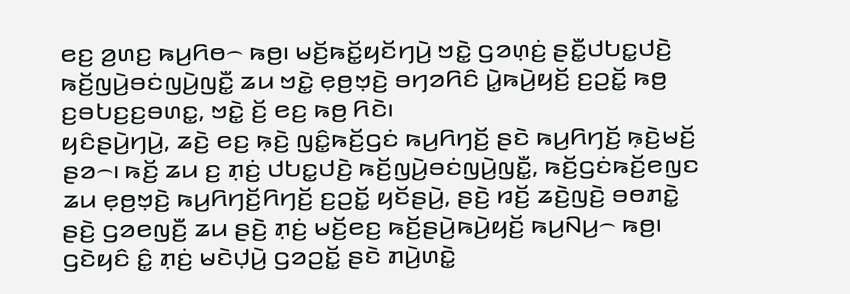ꤕꤢ꤬ ꤤ꤬ꤛꤢ꤬ ꤒꤣ꤬ꤖꤥ꤮ ꤒꤥ꤬꤯ ꤗꤢꤩ꤬ꤒꤢꤩ꤭ꤟꤢꤩꤚꤣꤧ꤬ ꤠꤢꤧ꤭ ꤞꤤꤛ꤫ꤢꤦ꤬ ꤔꤢꤪ꤭ꤓꤝꤢ꤭ꤓꤢꤧ꤬ ꤒꤢꤩ꤬ꤜꤣꤧ꤬ꤋꤢꤦꤜꤣꤧ꤬ꤜꤢꤪ꤭ ꤘꤣ ꤠꤢꤧ꤭ ꤕ꤫ꤥ꤬ꤠ꤫ꤢꤧ꤬ ꤋꤚꤤꤖꤢꤨ ꤣꤧ꤭ꤒꤣꤧ꤬ꤟꤢꤩ꤬ ꤢ꤬ꤑꤢꤩ꤭ ꤒꤥ꤬ ꤢ꤬ꤋꤝꤢ꤬ꤢ꤬ꤋꤛꤢ꤭, ꤠꤢꤧ꤭ ꤢꤩ꤬ ꤕꤢ꤬ ꤒꤥ꤬ ꤖꤢꤧ꤯
ꤟꤢꤨꤔꤣꤧ꤬ꤚꤣꤧ꤬, ꤘꤢꤧ꤬ ꤕꤢ꤬ ꤒ꤫ꤢꤧ꤬ ꤜꤢꤨ꤭ꤒꤢꤩ꤬ꤞꤢꤦ ꤒꤣ꤬ꤖꤚꤢꤩ꤬ ꤔꤢꤧ ꤒꤣ꤬ꤖꤚꤢꤩ꤬ ꤒ꤫ꤢꤧ꤬ꤗꤢꤩ꤬ ꤔꤤ꤮꤯ ꤒꤢꤩ꤬ ꤘꤣ ꤢ꤬ ꤊ꤫ꤢꤦ꤬ ꤓꤝꤢ꤭ꤓꤢꤧ꤬ ꤒꤢꤩ꤬ꤜꤣꤧ꤬ꤋꤢꤦꤜꤣꤧ꤬ꤜꤢꤪ꤭, ꤒꤢꤩ꤬ꤞꤢꤦꤒꤢꤩ꤬ꤕꤜꤢ ꤘꤣ ꤕ꤫ꤥ꤬ꤠ꤫ꤢꤧ꤬ ꤒꤣ꤬ꤖꤚꤢꤩ꤬ꤖꤚꤢꤩ꤬ ꤢ꤬ꤑꤢꤩ꤭ ꤟꤢꤩꤔꤣꤧ꤬, ꤔꤢꤧ꤬ ꤙꤢꤩ꤬ ꤘꤢꤧ꤬ꤜꤢꤧ꤬ ꤋꤥꤊꤢꤧ꤭ ꤔꤢꤧ꤬ ꤞꤤꤕꤜꤢꤪ꤬ ꤘꤣ ꤔꤢꤧ꤬ ꤊ꤫ꤢꤦ꤬ ꤗꤢꤩ꤬ꤕꤢ꤬ ꤒꤢꤩ꤬ꤔꤣꤧ꤬ꤒꤣꤧ꤬ꤟꤢꤩ꤬ ꤒꤣ꤬ꤡꤣ꤬꤮ ꤒꤥ꤬꤯
ꤞꤢꤧꤟꤢꤨ ꤢꤨ꤭ ꤊ꤫ꤢꤦ꤬ ꤗꤢꤧꤓ꤫ꤣꤧ꤬ ꤞꤤꤑꤢꤩ꤭ ꤔꤢꤧ ꤊꤣꤧ꤬ꤛꤢꤧ꤭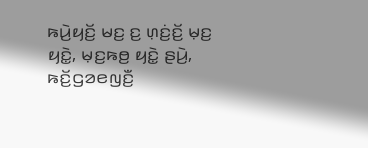ꤒꤣꤧ꤬ꤟꤢꤩ꤬ ꤗꤢ꤬ ꤢ꤬ ꤛ꤫ꤢꤦ꤬ꤢꤩ꤬ ꤗ꤫ꤢ꤬ ꤟꤢꤧ꤭, ꤗ꤫ꤢ꤬ꤒꤥ꤬ ꤟꤢꤧ꤭ ꤔꤣꤧ꤬, ꤒꤢꤩ꤬ꤞꤤꤕꤜꤢꤪ꤬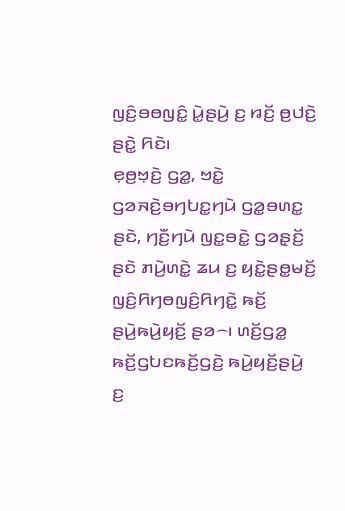ꤜꤢꤨ꤬ꤋꤥꤜꤢꤨ꤭ ꤣꤧ꤭ꤔꤣꤧ꤬ ꤢ꤬ ꤙꤢꤩ꤬ ꤥ꤬ꤓꤢꤧ꤬ ꤔꤢꤧ꤭ ꤖꤢꤧ꤯
ꤕ꤫ꤥ꤬ꤠ꤫ꤢꤧ꤬ ꤞꤤ꤭, ꤠꤢꤧ꤭ ꤞꤤꤏꤢꤧ꤬ꤋꤚꤝꤢ꤭ꤚꤣꤧ ꤞꤤ꤭ꤋꤛꤢ꤭ ꤔꤢꤧ, ꤚꤢꤪ꤬ꤚꤣꤧ ꤜꤢ꤭ꤋꤢꤧ꤭ ꤞꤤꤔ꤫ꤢꤩ꤬ ꤔꤢꤧ ꤊꤣꤧ꤬ꤛꤢꤧ꤭ ꤘꤣ ꤢ꤬ ꤟꤢꤧ꤭ꤔꤥ꤭ꤗꤢꤩ꤬ ꤜꤢꤨ꤬ꤖꤚꤥꤜꤢꤨ꤬ꤖꤚꤢꤧ꤭ ꤒꤢꤩ꤬ ꤔꤣꤧ꤬ꤒꤣꤧ꤬ꤟꤢꤩ꤬ ꤔꤤ꤮꤯ ꤛꤢꤩ꤬ꤞꤤ꤭ ꤒꤢꤩ꤬ꤞꤝꤢꤒꤢꤩ꤬ꤞꤢꤧ꤬ ꤒꤣꤧ꤬ꤟꤢꤩ꤬ꤔꤣꤧ꤬ ꤢ꤬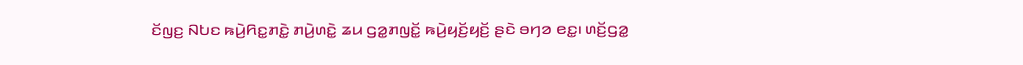ꤢꤩꤜꤢ꤬ ꤡꤝꤢ ꤒꤣꤧ꤬ꤖꤢ꤭ꤊꤢꤧ꤭ ꤊꤣꤧ꤬ꤛꤢꤧ꤭ ꤘꤣ ꤞꤤ꤭ꤊꤜꤢꤩ꤭ ꤒꤣꤧ꤬ꤟꤢꤩ꤬ꤟꤢꤩ꤬ ꤔꤢꤧ ꤋꤚꤤ ꤕꤢ꤭꤯ ꤛꤢꤩ꤬ꤞꤤ꤭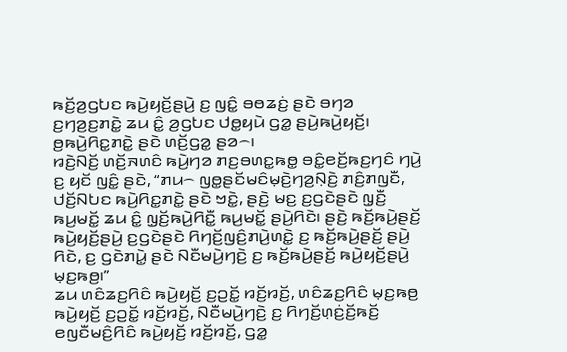ꤒꤢꤩ꤬ꤤ꤬ꤞꤝꤢ ꤒꤣꤧ꤬ꤟꤢꤩ꤬ꤔꤣꤧ꤬ ꤢ꤬ ꤜꤢꤨ꤭ ꤋꤥꤘꤢꤦ꤬ ꤔꤢꤧ ꤋꤚꤤ ꤢ꤬ꤚꤤ꤬ꤢ꤬ꤊꤢꤧ꤭ ꤘꤣ ꤢꤨ꤭ ꤤ꤬ꤞꤝꤢ ꤓꤥ꤭ꤟꤣꤧ ꤞꤤ꤭ ꤔꤣꤧ꤬ꤒꤣꤧ꤬ꤟꤢꤩ꤬꤯ ꤥ꤬ꤒꤣꤧ꤬ꤖꤢ꤭ꤊꤢꤧ꤭ ꤔꤢꤧ ꤛꤢꤩ꤬ꤞꤤ꤭ ꤔꤤ꤮꤯
ꤙꤢꤧ꤬ꤡꤢꤩ꤬ ꤛꤢꤩ꤬ꤏꤛꤢꤨ ꤒꤣꤧ꤬ꤚꤤ ꤊꤢ꤬ꤋꤛꤢ꤭ꤒꤥ꤭ ꤋꤢꤨ꤭ꤕꤢꤩ꤬ꤒꤢ꤬ꤚꤢꤨ ꤚꤣꤧ꤬ ꤢ꤬ ꤟꤢꤩ ꤜꤢꤨ꤭ ꤔꤢꤧ, “ꤊꤣ꤮ ꤜꤥ꤭ꤔꤢꤩꤗꤢꤨꤗ꤫ꤢꤧ꤬ꤚꤤ꤬ꤡ꤫ꤢꤧ꤬ ꤊꤢꤨ꤬ꤊꤜꤢꤪ, ꤓꤢꤩ꤬ꤡꤝꤢ ꤒꤣꤧ꤬ꤖꤢ꤭ꤊꤢꤧ꤭ ꤔꤢꤧ ꤠꤢꤧ꤭, ꤔꤢꤧ꤬ ꤗꤢ꤬ ꤢ꤬ꤞꤢꤧꤔꤢꤧ ꤜ꤫ꤢꤪ꤬ ꤒꤣ꤬ꤗꤢꤩ꤭ ꤘꤣ ꤢꤨ꤭ ꤜ꤫ꤢꤩ꤬ꤒꤣꤧ꤬ꤖꤢꤪ꤭ ꤒꤣ꤬ꤗꤢꤩ꤭ ꤔꤣꤧ꤬ꤖꤢꤧ꤯ ꤔꤢꤧ꤬ ꤒꤢꤩ꤬ꤒꤣꤧ꤬ꤔꤢꤩ꤬ ꤒꤣꤧ꤬ꤟꤢꤩ꤬ꤔꤣꤧ꤬ ꤢ꤬ꤞꤢꤧꤔꤢꤧ ꤖꤚꤢꤩ꤬ꤜꤢꤨ꤬ꤊꤣꤧ꤬ꤛꤢꤧ꤭ ꤢ꤬ ꤒꤢꤩ꤬ꤒꤣꤧ꤬ꤔꤢꤩ꤬ ꤔꤣꤧ꤬ ꤖꤢꤧ, ꤢ꤬ ꤞꤢꤧꤊꤣꤧ꤭ ꤔꤢꤧ ꤡꤢꤪꤗꤣꤧ꤬ꤚꤢꤧ꤬ ꤢ꤬ ꤒꤢꤩ꤬ꤒꤣꤧ꤬ꤔꤢꤩ꤬ ꤒꤣꤧ꤬ꤟꤢꤩ꤬ꤔꤣꤧ꤬ ꤗ꤫ꤢ꤬ꤒꤥ꤬꤯”
ꤘꤣ ꤛꤢꤨꤘꤢ꤬ꤖꤢꤨ ꤒꤣꤧ꤬ꤟꤢꤩ꤬ ꤢ꤬ꤑꤢꤩ꤭ ꤙꤢꤩ꤬ꤙꤢꤩ꤬, ꤛꤢꤨꤘꤢ꤬ꤖꤢꤨ ꤗ꤫ꤢ꤬ꤒꤥ꤬ ꤒꤣꤧ꤬ꤟꤢꤩ꤬ ꤢ꤬ꤑꤢꤩ꤭ ꤙꤢꤩ꤬ꤙꤢꤩ꤬, ꤡꤢꤪꤗꤣꤧ꤬ꤚꤢꤧ꤬ ꤢ꤬ ꤖꤚꤢꤩ꤬ꤛ꤫ꤢꤦ꤬ꤢꤩ꤬ꤒꤢꤩ꤬ ꤕꤜꤢꤪꤗꤢꤨ꤬ꤖꤢꤨ ꤒꤣꤧ꤬ꤟꤢꤩ꤬ ꤙꤢꤩ꤬ꤙꤢꤩ꤬, ꤞꤤ꤭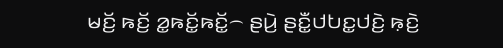ꤗꤢꤩ꤬ ꤒꤢꤩ꤬ ꤤ꤭ꤒꤢꤩ꤭ꤒꤢꤩ꤭꤮ ꤔꤣꤧ꤬ ꤔꤢꤪ꤭ꤓꤝꤢ꤭ꤓꤢꤧ꤬ ꤒ꤫ꤢꤧ꤬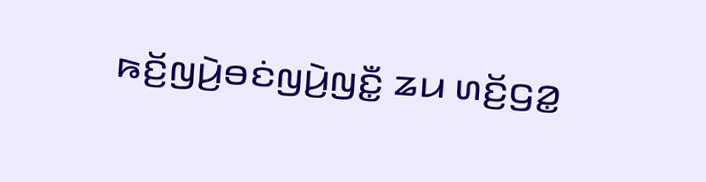ꤒꤢꤩ꤬ꤜꤣꤧ꤬ꤋꤢꤦꤜꤣꤧ꤬ꤜꤢꤪ꤭ ꤘꤣ ꤛꤢꤩ꤬ꤞꤤ꤭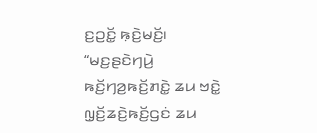ꤢ꤬ꤑꤢꤩ꤭ ꤒ꤫ꤢꤧ꤬ꤗꤢꤩ꤬꤯
“ꤗꤢ꤬ꤔꤢꤧꤚꤣꤧ꤬ ꤒꤢꤩ꤬ꤚꤤ꤬ꤒꤢꤩ꤬ꤊꤢꤧ꤭ ꤘꤣ ꤠꤢꤧ꤭ ꤜ꤫ꤢꤩ꤬ꤘꤢꤧ꤬ꤒꤢꤩ꤬ꤞꤢꤦ ꤘꤣ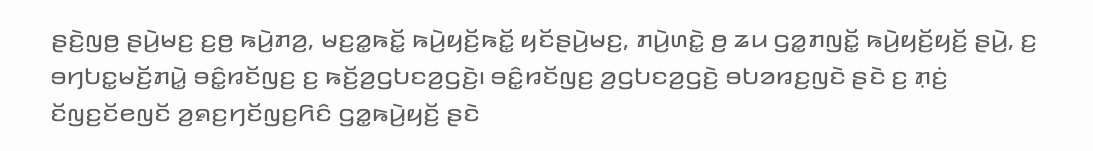ꤔꤢꤧ꤬ꤜꤥ꤬ ꤔꤣꤧ꤬ꤗꤢ꤬ ꤢ꤬ꤥ꤬ ꤒꤣꤧ꤬ꤊꤤ꤬, ꤗꤢ꤬ꤤ꤭ꤒꤢꤩ꤭ ꤒꤣꤧ꤬ꤟꤢꤩ꤬ꤒꤢꤩ꤭ ꤟꤢꤩꤔꤣꤧ꤬ꤗꤢ꤬, ꤊꤣꤧ꤬ꤛꤢꤧ꤭ ꤥ꤬ ꤘꤣ ꤞꤤ꤭ꤊꤜꤢꤩ꤭ ꤒꤣꤧ꤬ꤟꤢꤩ꤬ꤟꤢꤩ꤬ ꤔꤣꤧ꤬, ꤢ꤬ ꤋꤚꤝꤢ꤭ꤗꤢꤩ꤬ꤊꤣꤧ꤭ ꤋꤢꤨ꤭ꤙꤢꤩꤜꤢ꤬ ꤢ꤬ ꤒꤢꤩ꤬ꤤ꤬ꤞꤝꤢꤤ꤬ꤞꤢꤧ꤬꤯ ꤋꤢꤨ꤭ꤙꤢꤩꤜꤢ꤬ ꤤ꤬ꤞꤝꤢꤤ꤬ꤞꤢꤧ꤬ ꤋꤝꤤꤙꤢ꤬ꤜꤢꤧ ꤔꤢꤧ ꤢ꤬ ꤊ꤫ꤢꤦ꤬ ꤢꤩꤜꤢ꤬ꤢꤩꤕꤜꤢꤩ ꤤ꤬ꤎꤢ꤬ꤚꤢꤩꤜꤢ꤬ꤖꤢꤨ ꤞꤤ꤭ꤒꤣꤧ꤬ꤟꤢꤩ꤬ ꤔꤢꤧ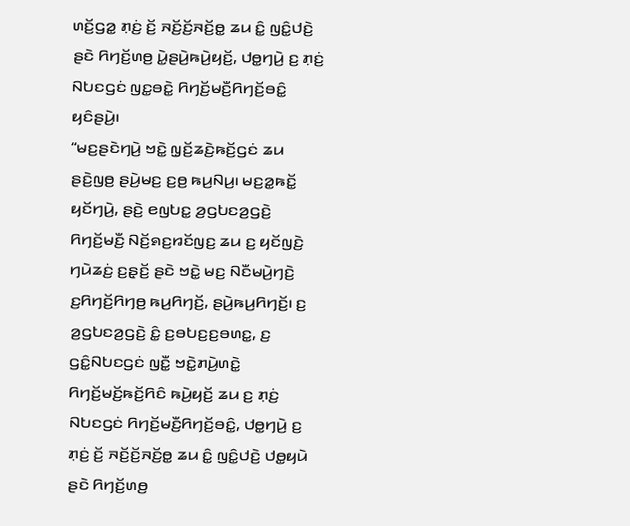ꤛꤢꤩ꤬ꤞꤤ꤭ ꤊ꤫ꤢꤦ꤬ ꤢꤩ꤬ ꤏꤢꤩ꤬ꤢꤩ꤬ꤏꤢꤩ꤬ꤥ꤭ ꤘꤣ ꤢꤨ꤭ ꤜꤢꤨ꤭ꤓꤢꤧ꤬ ꤔꤢꤧ ꤖꤚꤢꤩ꤬ꤛꤥ꤬ ꤣꤧ꤭ꤔꤣꤧ꤬ꤒꤣꤧ꤬ꤟꤢꤩ꤬, ꤓꤥ꤭ꤚꤣꤧ꤬ ꤢ꤬ ꤊ꤫ꤢꤦ꤬ ꤡꤝꤢꤞꤢꤦ ꤜꤢ꤭ꤋꤢꤧ꤭ ꤖꤚꤢꤩ꤬ꤗꤢꤪ꤬ꤖꤚꤢꤩ꤬ꤋꤢꤨ꤭ ꤟꤢꤨꤔꤣꤧ꤬꤯
“ꤗꤢ꤬ꤔꤢꤧꤚꤣꤧ꤬ ꤠꤢꤧ꤭ ꤜ꤫ꤢꤩ꤬ꤘꤢꤧ꤬ꤒꤢꤩ꤬ꤞꤢꤦ ꤘꤣ ꤔꤢꤧ꤬ꤜꤥ꤬ ꤔꤣꤧ꤬ꤗꤢ꤬ ꤢ꤬ꤥ꤬ ꤒꤣ꤬ꤡꤣ꤬꤯ ꤗꤢ꤬ꤤ꤭ꤒꤢꤩ꤭ ꤟꤢꤩꤚꤣꤧ꤬, ꤔꤢꤧ꤬ ꤕꤜꤝꤢ꤭ ꤤ꤬ꤞꤝꤢꤤ꤬ꤞꤢꤧ꤬ ꤖꤚꤢꤩ꤬ꤗꤢꤪ꤬ ꤡꤢꤩ꤬ꤎꤢ꤬ꤙꤢꤩꤜꤢ꤬ ꤘꤣ ꤢ꤬ ꤟꤢꤩꤜꤢꤧ꤬ ꤚꤣꤧꤘꤢꤦ꤬ ꤢ꤬ꤔ꤫ꤢꤩ꤬ ꤔꤢꤧ ꤠꤢꤧ꤭ ꤗꤢ꤬ ꤡꤢꤪꤗꤣꤧ꤬ꤚꤢꤧ꤬ ꤢ꤬ꤖꤚꤢꤩ꤬ꤖꤚꤥ꤬ ꤒꤣ꤬ꤖꤚꤢꤩ꤬, ꤔꤣꤧ꤬ꤒꤣ꤬ꤖꤚꤢꤩ꤬꤯ ꤢ꤬ ꤤ꤬ꤞꤝꤢꤤ꤬ꤞꤢꤧ꤬ ꤢꤨ꤭ ꤢ꤬ꤋꤝꤢ꤬ꤢ꤬ꤋꤛꤢ꤭, ꤢ꤬ ꤞꤢꤨ꤭ꤡꤝꤢꤞꤢꤦ ꤜꤢꤪ꤭ ꤠꤢꤧ꤭ꤊꤣꤧ꤬ꤛꤢꤧ꤭ ꤖꤚꤢꤩ꤬ꤗꤢꤩ꤬ꤒꤢꤩ꤬ꤖꤢꤨ ꤒꤣꤧ꤬ꤟꤢꤩ꤬ ꤘꤣ ꤢ꤬ ꤊ꤫ꤢꤦ꤬ ꤡꤝꤢꤞꤢꤦ ꤖꤚꤢꤩ꤬ꤗꤢꤪ꤬ꤖꤚꤢꤩ꤬ꤋꤢꤨ꤭, ꤓꤥ꤭ꤚꤣꤧ꤬ ꤢ꤬ ꤊ꤫ꤢꤦ꤬ ꤢꤩ꤬ ꤏꤢꤩ꤬ꤢꤩ꤬ꤏꤢꤩ꤬ꤥ꤭ ꤘꤣ ꤢꤨ꤭ ꤜꤢꤨ꤭ꤓꤢꤧ꤬ ꤓꤥ꤭ꤟꤣꤧ ꤔꤢꤧ ꤖꤚꤢꤩ꤬ꤛꤥ꤬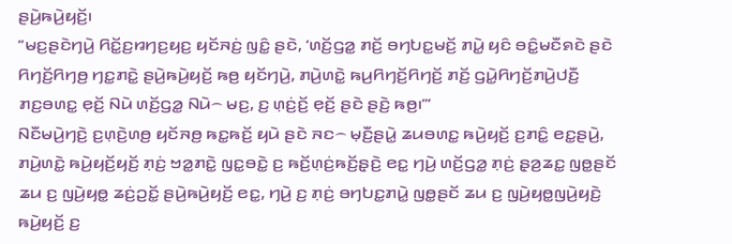ꤔꤣꤧ꤬ꤒꤣꤧ꤬ꤟꤢꤩ꤬꤯
“ꤗꤢ꤬ꤔꤢꤧꤚꤣꤧ꤬ ꤖꤢꤩ꤭ꤢ꤬ꤙꤚꤢ꤬ꤟꤢ꤬ ꤟꤢꤩꤏꤢꤦ꤬ ꤜꤢꤨ꤭ ꤔꤢꤧ, ‘ꤛꤢꤩ꤬ꤞꤤ꤭ ꤊꤢꤩ꤬ ꤋꤚꤝꤢ꤭ꤗꤢꤩ꤬ ꤊꤣꤧ꤭ ꤟꤢꤨ ꤋꤢꤨ꤭ꤗꤢꤪꤎꤢꤧ ꤔꤢꤧ ꤖꤚꤢꤩ꤬ꤖꤚꤥ꤬ ꤚꤢ꤭ꤊꤢꤧ꤭ ꤔꤣꤧ꤬ꤒꤣꤧ꤬ꤟꤢꤩ꤬ ꤒꤥ꤬ ꤟꤢꤩꤚꤣꤧ꤬, ꤊꤣꤧ꤬ꤛꤢꤧ꤭ ꤒꤣ꤬ꤖꤚꤢꤩ꤬ꤖꤚꤢꤩ꤬ ꤊꤢꤩ꤬ ꤞꤣꤧ꤭ꤖꤚꤢꤩ꤬ꤊꤣꤧ꤬ꤓꤢꤪ꤬ ꤊꤢ꤬ꤋꤛꤢ꤭ ꤕ꤫ꤢꤩ꤬ ꤡꤣꤧ ꤛꤢꤩ꤬ꤞꤤ꤭ ꤡꤣꤧ꤮ ꤗꤢ꤬, ꤢ꤬ ꤛ꤫ꤢꤦ꤬ꤢꤩ꤬ ꤕ꤫ꤢꤩ꤬ ꤔꤢꤧ ꤔꤢꤧ꤬ ꤒꤥ꤬꤯’”
ꤡꤢꤪꤗꤣꤧ꤬ꤚꤢꤧ꤬ ꤢ꤬ꤛ꤫ꤢꤧ꤬ꤛꤥ꤬ ꤟꤢꤩꤏꤥ꤬ ꤒꤢ꤭ꤒꤢꤩ꤬ ꤟꤣꤧ ꤔꤢꤧ ꤏꤢ꤮ ꤗ꤫ꤢꤪ꤬ꤔꤣꤧ꤭ ꤘꤣꤋꤛꤢ꤭ ꤒꤣꤧ꤬ꤟꤢꤩ꤬ ꤢ꤬ꤊꤢꤨ꤭ ꤕꤢ꤭ꤔꤣꤧ꤬, ꤊꤣꤧ꤬ꤛꤢꤧ꤭ ꤒꤣꤧ꤬ꤟꤢꤩ꤬ꤟꤢꤩ꤬ ꤊ꤫ꤢꤦ꤬ ꤠꤤ꤭ꤊꤢꤧ꤭ ꤜꤢ꤭ꤋꤢꤧ꤭ ꤢ꤬ ꤒꤢꤩ꤬ꤛ꤫ꤢꤦ꤬ꤒꤢꤩ꤬ꤔ꤫ꤢꤧ꤬ ꤕꤢ꤭ ꤚꤣꤧ꤬ ꤛꤢꤩ꤬ꤞꤤ꤭ ꤊ꤫ꤢꤦ꤬ ꤔ꤫ꤤ꤬ꤘꤢ꤭ ꤜꤥ꤭ꤔꤢꤩ ꤘꤣ ꤢ꤬ ꤜꤣꤧ꤬ꤟꤥ꤭ ꤘꤢꤦ꤬ꤑꤢꤩ꤭ ꤔꤣꤧ꤬ꤒꤣꤧ꤬ꤟꤢꤩ꤬ ꤕꤢ꤭, ꤚꤣꤧ꤬ ꤢ꤬ ꤊ꤫ꤢꤦ꤬ ꤋꤚꤝꤢ꤭ꤊꤣꤧ꤭ ꤜꤥ꤭ꤔꤢꤩ ꤘꤣ ꤢ꤬ ꤜꤣꤧ꤬ꤟꤥ꤭ꤜꤣꤧ꤬ꤟꤢꤧ꤬ ꤒꤣꤧ꤬ꤟꤢꤩ꤬ ꤢ꤬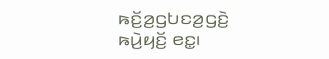ꤒꤢꤩ꤬ꤤ꤬ꤞꤝꤢꤤ꤬ꤞꤢꤧ꤬ ꤒꤣꤧ꤬ꤟꤢꤩ꤬ ꤕꤢ꤭꤯